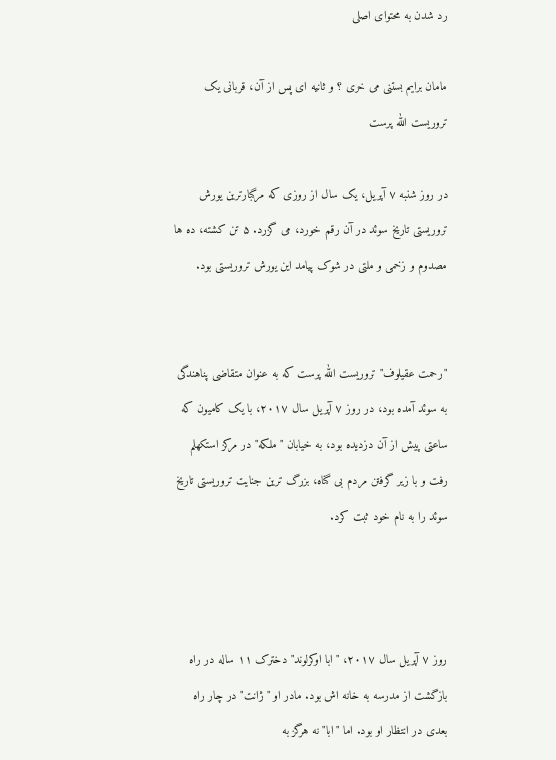رد شدن به محتوای اصلی

مامان برایم بستنی می خری ؟ و ثانیه ای پس از آن، قربانی یک تروریست الله پرست

در روز شنبه ۷ آپریل، یک سال از روزی که مرگبارترین یورش تروریستی تاریخ سوئد در آن رقم خورد، می گزرد. ۵ تن کشته، ده ها مصدوم و زخمی و ملتی در شوک پیامد این یورش تروریستی بود.


"رحمت عقیلوف" تروریست الله پرست که به عنوان متقاضی پناهندگی به سوئد آمده بود، در روز ۷ آپریل سال ۲۰۱۷، با یک کامیون که ساعتی پیش از آن دزدیده بود، به خیابان "ملکه" در مرکز استکهلم رفت و با زیر گرفتن مردم بی گناه، بزرگ ترین جنایت تروریستی تاریخ سوئد را به نام خود ثبت کرد.



روز ۷ آپریل سال ۲۰۱۷، "ابا اوکرلوند" دخترک ۱۱ ساله در راه بازگشت از مدرسه به خانه اش بود. مادر او "ژانت" در چار راه بعدی در انتظار او بود. اما "ابا" نه هرگز به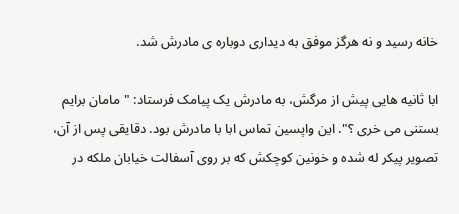خانه رسید و نه هرگز موفق به دیداری دوباره ی مادرش شد.

ابا ثانیه هایی پیش از مرگش، به مادرش یک پیامک فرستاد: "مامان برایم بستنی می خری ؟". این واپسین تماس ابا با مادرش بود. دقایقی پس از آن، تصویر پیکر له شده و خونین کوچکش که بر روی آسفالت خیابان ملکه در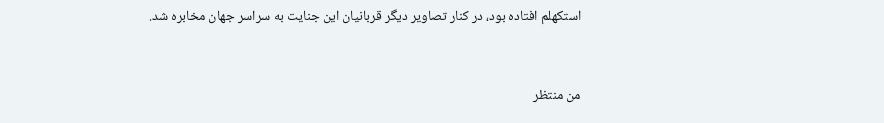استکهلم افتاده بود، در کنار تصاویر دیگر قربانیان این جنایت به سراسر جهان مخابره شد.


من منتظر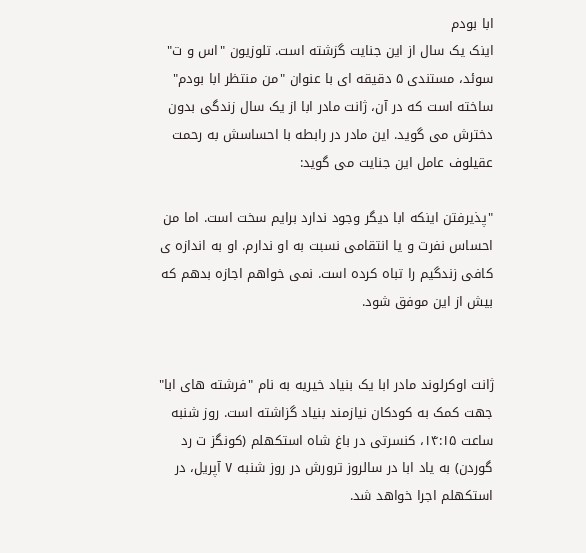ابا بودم
اینک یک سال از این جنایت گزشته است. تلوزیون "اس و ت" سوئد، مستندی ۵ دقیقه ای با عنوان "من منتظر ابا بودم" ساخته است که در آن، ژانت مادر ابا از یک سال زندگی بدون دخترش می گوید. این مادر در رابطه با احساسش به رحمت عقیلوف عامل این جنایت می گوید:

"پذیرفتن اینکه ابا دیگر وجود ندارد برایم سخت است. اما من احساس نفرت و یا انتقامی نسبت به او ندارم. او به اندازه ی کافی زندگیم را تباه کرده است. نمی خواهم اجازه بدهم که بیش از این موفق شود.


ژانت اوکرلوند مادر ابا یک بنیاد خیریه به نام "فرشته های ابا" جهت کمک به کودکان نیازمند بنیاد گزاشته است. روز شنبه ساعت ۱۴:۱۵، کنسرتی در باغ شاه استکهلم (کونگز ت رد گوردن) به یاد ابا در سالروز ترورش در روز شنبه ۷ آپریل، در استکهلم اجرا خواهد شد.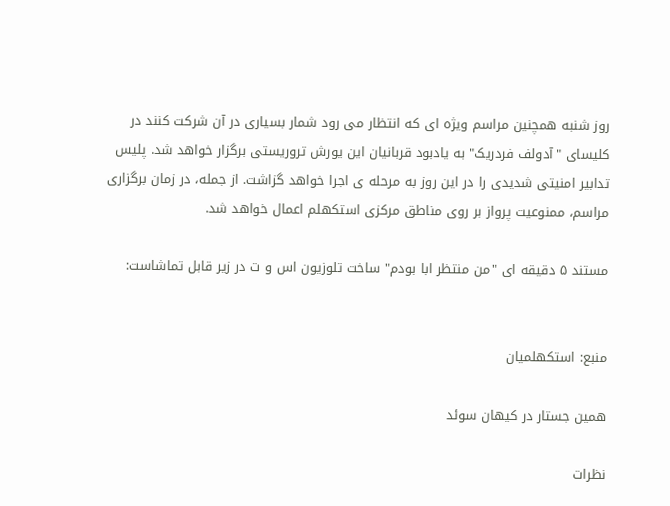روز شنبه همچنین مراسم ویژه ای که انتظار می رود شمار بسیاری در آن شرکت کنند در کلیسای "آدولف فردریک" به یادبود قربانیان این یورش تروریستی برگزار خواهد شد. پلیس تدابیر امنیتی شدیدی را در این روز به مرحله ی اجرا خواهد گزاشت. از جمله، در زمان برگزاری مراسم، ممنوعیت پرواز بر روی مناطق مرکزی استکهلم اعمال خواهد شد.

مستند ۵ دقیقه ای "من منتظر ابا بودم" ساخت تلوزیون اس و ت در زیر قابل تماشاست:


منبع: استکهلمیان

همین جستار در کیهان سوئد

نظرات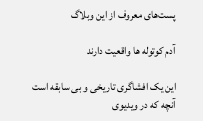پست‌های معروف از این وبلاگ

آدم کوتوله ها واقعیت دارند

این یک افشاگری تاریخی و بی سابقه است آنچه که در ویدیوی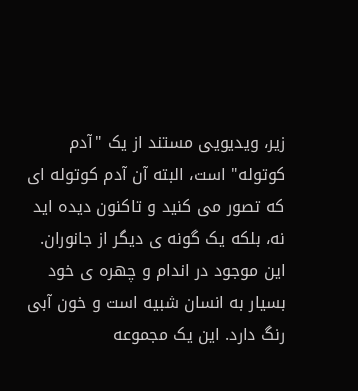زیر، ویدیویی مستند از یک "آدم کوتوله" است، البته آن آدم کوتوله ای که تصور می کنید و تاکنون دیده اید نه، بلکه یک گونه ی دیگر از جانوران. این موجود در اندام و چهره ی خود بسیار به انسان شبیه است و خون آبی رنگ دارد. این یک مجموعه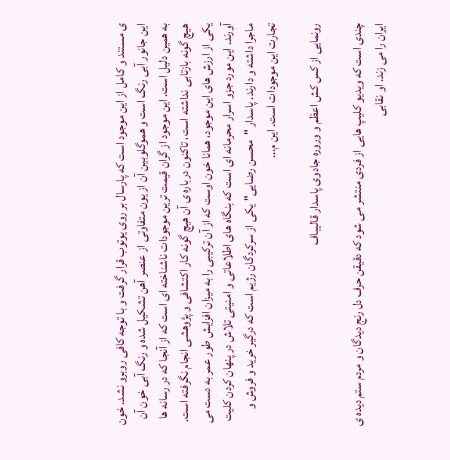ی مستند و کامل از این موجود است که پارسال بر روی یوتوب قرار گرفت و با توجه کافی روبرو نشد. خون این جانور آبی رنگ است و هموگلوبین آن از یون متفاوتی از عنصر آهن تشکیل شده و رنگ آبی خون آن به همین دلیل است. این موجود از گران قیمت ترین موجودات ناشناخته ای است که از آنجا که در رسانه ها هیچ گونه بازتابی نداشته است، تاکنون درباره ی آن هیچ گونه کار اکتشافی و پژوهشی انجام نگرفته است. یکی از ارزش های این موجود، همانا خون اوست که از آن ترکیبی را به میزان افزایش طور عمر به دست می آورند. این مورد جزو اسرار محرمانه ای است که بنگاه های اطلاعاتی و امنیتی تلاش در پنهان کردن کلیت ماجرا داشته و دارند. پاسدار "محسن رضایی" یکی از سرکردگان رژیم است که درگیر خرید و فروش و تجارت این موجودات است. این م...

رونمایی از کس کش اعظم و وروره جادوی پاسدار قالیباف

چندی است که ویدیو کلیپ هایی از فردی منتشر می شود که دقیقن حرف دل رنج دیدگان و مردم ستم دیده ی ایران را می زند. او نقابی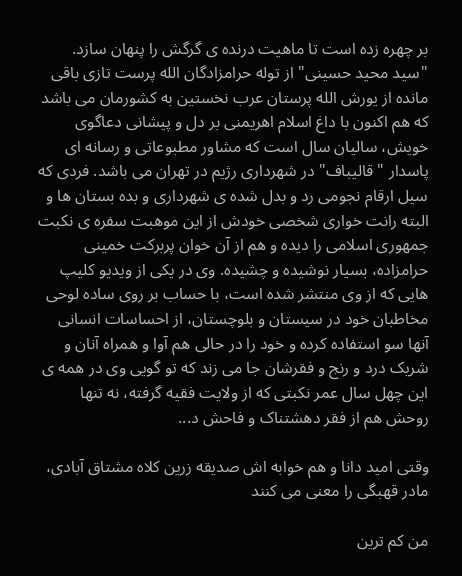بر چهره زده است تا ماهیت درنده ی گرگش را پنهان سازد. "سید محید حسینی" از توله حرامزادگان الله پرست تازی باقی مانده از یورش الله پرستان عرب نخستین به کشورمان می باشد که هم اکنون با داغ اسلام اهریمنی بر دل و پیشانی دعاگوی خویش، سالیان سال است که مشاور مطبوعاتی و رسانه ای پاسدار "قالیباف" در شهرداری رژیم در تهران می باشد. فردی که سیل ارقام نجومی رد و بدل شده ی شهرداری و بده بستان ها و البته رانت خواری شخصی خودش از این موهبت سفره ی نکبت جمهوری اسلامی را دیده و هم از آن خوان پربرکت خمینی حرامزاده، بسیار نوشیده و چشیده. وی در یکی از ویدیو کلیپ هایی که از وی منتشر شده است، با حساب بر روی ساده لوحی مخاطبان خود در سیستان و بلوچستان، از احساسات انسانی آنها سو استفاده کرده و خود را در حالی هم آوا و همراه آنان و شریک درد و رنج و فقرشان جا می زند که تو گویی وی در همه ی این چهل سال عمر نکبتی که از ولایت فقیه گرفته، نه تنها روحش هم از فقر دهشتناک و فاحش د...

وقتی امید دانا و هم خوابه اش صدیقه زرین کلاه مشتاق آبادی، مادر قهبگی را معنی می کنند

من کم ترین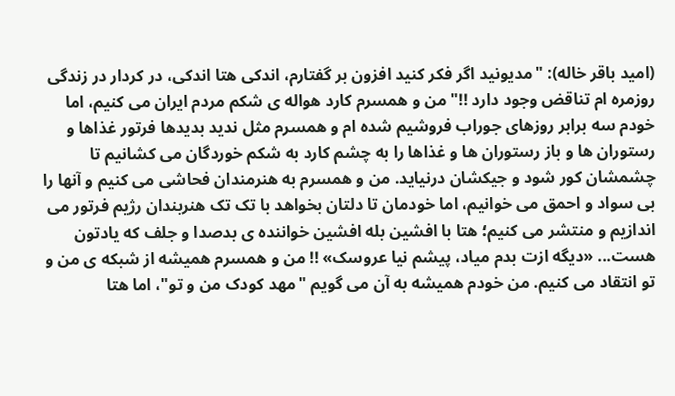(امید باقر خاله): "مدیونید اگر فکر کنید افزون بر گفتارم، اندکی هتا اندکی، در کردار در زندگی روزمره ام تناقض وجود دارد !!" من و همسرم کارد هواله ی شکم مردم ایران می کنیم، اما خودم سه برابر روزهای جوراب فروشیم شده ام و همسرم مثل ندید بدیدها فرتور غذاها و رستوران ها و باز رستوران ها و غذاها را به چشم کارد به شکم خوردگان می کشانیم تا چشمشان کور شود و جیکشان درنیاید. من و همسرم به هنرمندان فحاشی می کنیم و آنها را بی سواد و احمق می خوانیم، اما خودمان تا دلتان بخواهد با تک تک هنربندان رژیم فرتور می اندازیم و منتشر می کنیم؛ هتا با افشین بله افشین خواننده ی بدصدا و جلف که یادتون هست... «دیگه ازت بدم میاد، پیشم نیا عروسک» !! من و همسرم همیشه از شبکه ی من و تو انتقاد می کنیم. من خودم همیشه به آن می گویم "مهد کودک من و تو"، اما هتا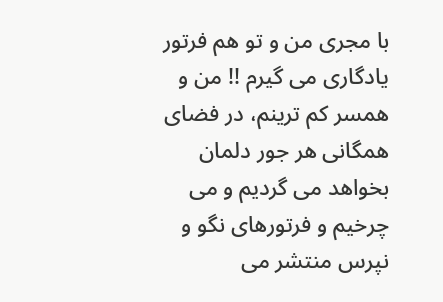با مجری من و تو هم فرتور یادگاری می گیرم !! من و همسر کم ترینم، در فضای همگانی هر جور دلمان بخواهد می گردیم و می چرخیم و فرتورهای نگو و نپرس منتشر می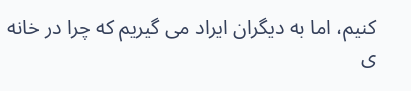کنیم، اما به دیگران ایراد می گیریم که چرا در خانه ی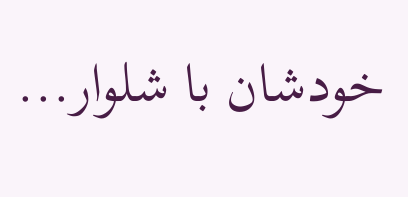خودشان با شلوار...